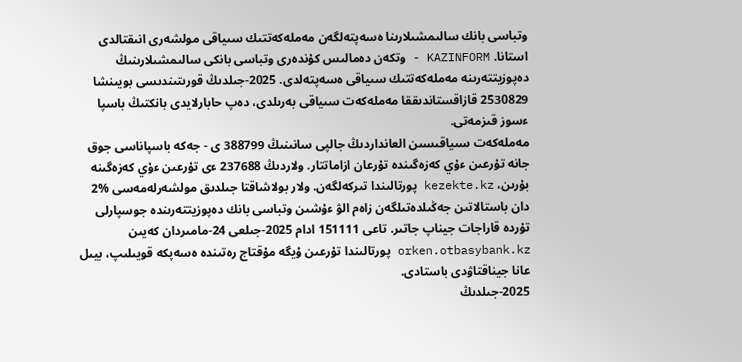وتباسى بانك سالىمشىلارىنا ەسەپتەلگەن مەملەكەتتىك سىياقى مولشەرى انىقتالدى
استانا. KAZINFORM - وتكەن دەمالىس كۇندەرى وتباسى بانكى سالىمشىلارىنىڭ دەپوزيتتەرىنە مەملەكەتتىك سىياقى ەسەپتەلدى. 2025-جىلدىڭ قورىتىندىسى بويىنشا 2530829 قازاقستاندىققا مەملەكەت سىياقى بەرىلدى، دەپ حابارلايدى بانكتىڭ باسپا ءسوز قىزمەتى.
مەملەكەت سىياقىسىن العانداردىڭ جالپى سانىنىڭ 388799 ى - جەكە باسپاناسى جوق جانە تۇرعىن ءۇي كەزەگىندە تۇرعان ازاماتتار. ولاردىڭ 237688 ءى تۇرعىن ءۇي كەزەگىنە بۇرىن، kezekte.kz پورتالىندا تىركەلگەن. ولار بولاشاقتا جىلدىق مولشەرلەمەسى %2 دان باستالاتىن جەڭىلدەتىلگەن زاەم الۋ ءۇشىن وتباسى بانك دەپوزيتتەرىندە جوسپارلى تۇردە قاراجات جيناپ جاتىر. تاعى 151111 ادام 2025-جىلعى 24-مامىردان كەيىن orken.otbasybank.kz پورتالىندا تۇرعىن ۇيگە مۇقتاج رەتىندە ەسەپكە قويىلىپ، بيىل عانا جيناقتاۋدى باستادى.
2025-جىلدىڭ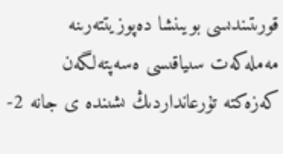قورىتىندىسى بويىنشا دەپوزيتتەرىنە مەملەكەت سىياقىسى ەسەپتەلگەن كەزەكتە تۇرعانداردىڭ ىشىندە ى جانە 2-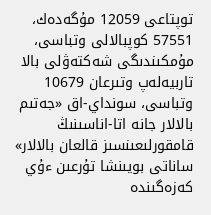توپتاعى 12059 مۇگەدەك، 57551 كوپبالالى وتباسى، مۇمكىندىگى شەكتەۋلى بالا تاربيەلەپ وتىرعان 10679 وتباسى، سونداي-اق «جەتىم بالالار جانە اتا-اناسىنىڭ قامقورلىعىنسىز قالعان بالالار» ساناتى بويىنشا تۇرعىن ءۇي كەزەگىندە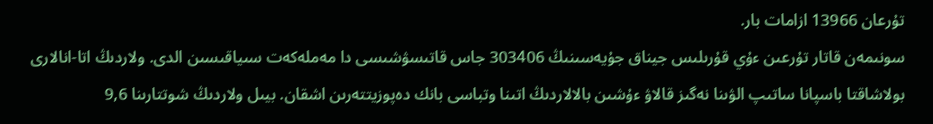تۇرعان 13966 ازامات بار.
سونىمەن قاتار تۇرعىن ءۇي قۇرىلىس جيناق جۇيەسىنىڭ 303406 جاس قاتىسۋشىسى دا مەملەكەت سىياقىسىن الدى. ولاردىڭ اتا-انالارى بولاشاقتا باسپانا ساتىپ الۋىنا نەگىز قالاۋ ءۇشىن بالالاردىڭ اتىنا وتباسى بانك دەپوزيتتەرىن اشقان. بيىل ولاردىڭ شوتتارىنا 9,6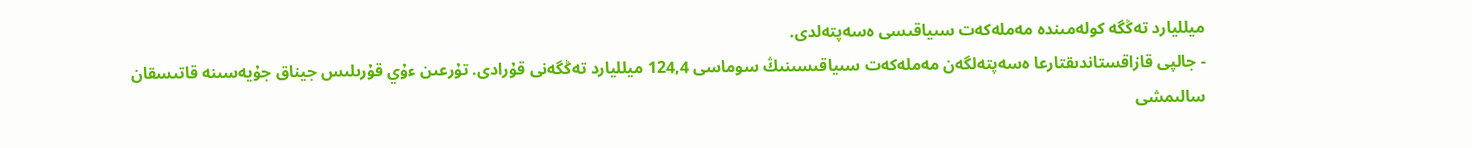ميلليارد تەڭگە كولەمىندە مەملەكەت سىياقىسى ەسەپتەلدى.
- جالپى قازاقستاندىقتارعا ەسەپتەلگەن مەملەكەت سىياقىسىنىڭ سوماسى 124,4 ميلليارد تەڭگەنى قۇرادى. تۇرعىن ءۇي قۇرىلىس جيناق جۇيەسىنە قاتىسقان سالىمشى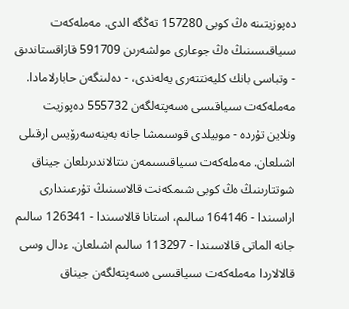دەپوزيتىنە ەڭ كوبى 157280 تەڭگە الدى. مەملەكەت سىياقىسىنىڭ ەڭ جوعارى مولشەرىن 591709 قازاقستاندىق - وتباسى بانك كليەنتتەرى يەلەندى، - دەلىنگەن حابارلامادا.
مەملەكەت سىياقىسى ەسەپتەلگەن 555732 دەپوزيت ونلاين تۇردە - موبيلدى قوسىمشا جانە بەينەسەرۆيس ارقىلى اشىلعان. مەملەكەت سىياقىسىمەن ىنتالاندىرىلعان جيناق شوتتارىنىڭ ەڭ كوبى شىمكەنت قالاسىنىڭ تۇرعىندارى اراسىندا - 164146 سالىم، استانا قالاسىندا - 126341 سالىم جانە الماتى قالاسىندا - 113297 سالىم اشىلعان. ءدال وسى قالالاردا مەملەكەت سىياقىسى ەسەپتەلگەن جيناق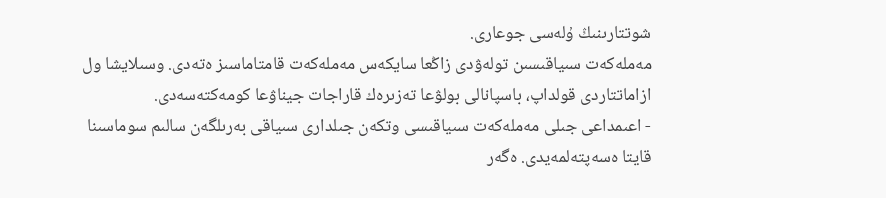شوتتارىنىڭ ۇلەسى جوعارى.
مەملەكەت سىياقىسىن تولەۋدى زاڭعا سايكەس مەملەكەت قامتاماسىز ەتەدى. وسىلايشا ول ازاماتتاردى قولداپ، باسپانالى بولۋعا تەزىرەك قاراجات جيناۋعا كومەكتەسەدى.
- اعىمداعى جىلى مەملەكەت سىياقىسى وتكەن جىلدارى سىياقى بەرىلگەن سالىم سوماسىنا قايتا ەسەپتەلمەيدى. ەگەر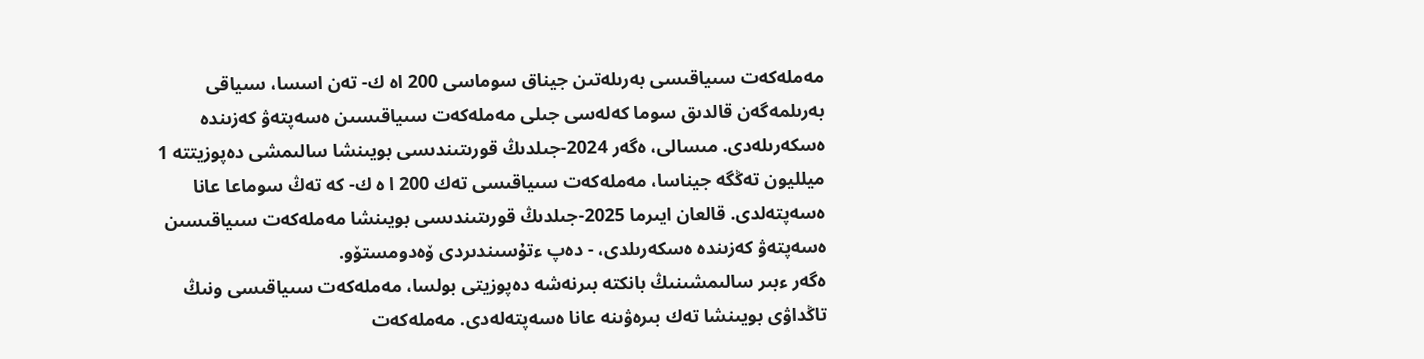مەملەكەت سىياقىسى بەرىلەتىن جيناق سوماسى 200 اە ك- تەن اسسا، سىياقى بەرىلمەگەن قالدىق سوما كەلەسى جىلى مەملەكەت سىياقىسىن ەسەپتەۋ كەزىندە ەسكەرىلەدى. مىسالى، ەگەر 2024-جىلدىڭ قورىتىندىسى بويىنشا سالىمشى دەپوزيتتە 1 ميلليون تەڭگە جيناسا، مەملەكەت سىياقىسى تەك 200 ا ە ك- كە تەڭ سوماعا عانا ەسەپتەلدى. قالعان ايىرما 2025-جىلدىڭ قورىتىندىسى بويىنشا مەملەكەت سىياقىسىن ەسەپتەۋ كەزىندە ەسكەرىلدى، - دەپ ءتۇسىندىردى ۆەدومستۆو.
ەگەر ءبىر سالىمشىنىڭ بانكتە بىرنەشە دەپوزيتى بولسا، مەملەكەت سىياقىسى ونىڭ تاڭداۋى بويىنشا تەك بىرەۋىنە عانا ەسەپتەلەدى. مەملەكەت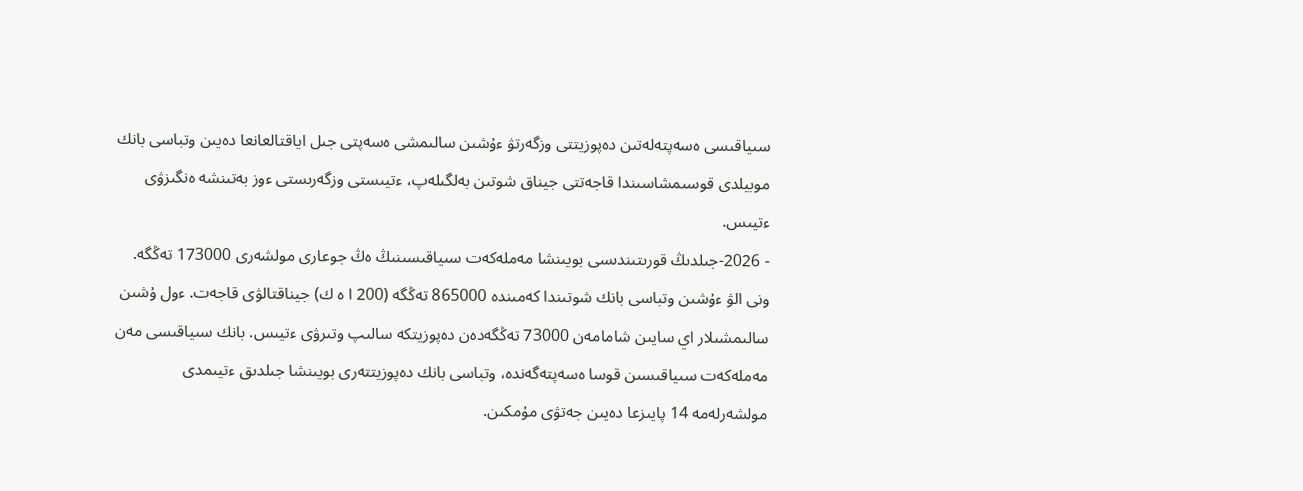سىياقىسى ەسەپتەلەتىن دەپوزيتتى وزگەرتۋ ءۇشىن سالىمشى ەسەپتى جىل اياقتالعانعا دەيىن وتباسى بانك موبيلدى قوسىمشاسىندا قاجەتتى جيناق شوتىن بەلگىلەپ، ءتيىستى وزگەرىستى ءوز بەتىنشە ەنگىزۋى ءتيىس.
- 2026-جىلدىڭ قورىتىندىسى بويىنشا مەملەكەت سىياقىسىنىڭ ەڭ جوعارى مولشەرى 173000 تەڭگە. ونى الۋ ءۇشىن وتباسى بانك شوتىندا كەمىندە 865000 تەڭگە (200 ا ە ك) جيناقتالۋى قاجەت. ءول ۇشىن سالىمشىلار اي سايىن شامامەن 73000 تەڭگەدەن دەپوزيتكە سالىپ وتىرۋى ءتيىس. بانك سىياقىسى مەن مەملەكەت سىياقىسىن قوسا ەسەپتەگەندە، وتباسى بانك دەپوزيتتەرى بويىنشا جىلدىق ءتيىمدى مولشەرلەمە 14 پايىزعا دەيىن جەتۋى مۇمكىن.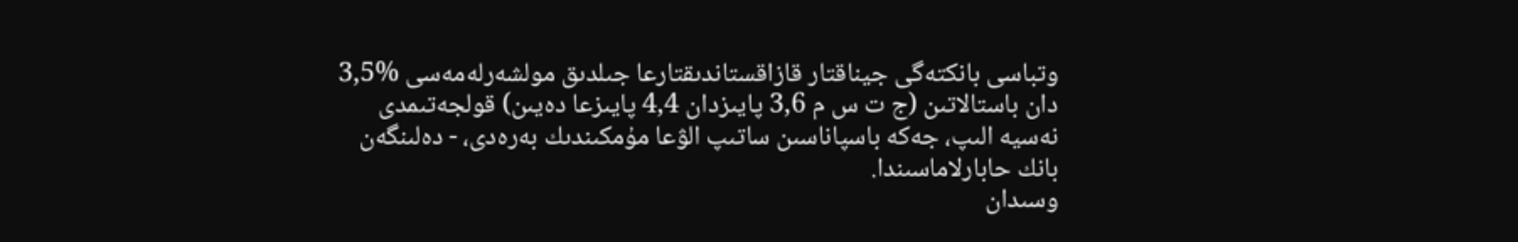وتباسى بانكتەگى جيناقتار قازاقستاندىقتارعا جىلدىق مولشەرلەمەسى %3,5 دان باستالاتىن (ج ت س م 3,6 پايىزدان 4,4 پايىزعا دەيىن) قولجەتىمدى نەسيە الىپ، جەكە باسپاناسىن ساتىپ الۋعا مۇمكىندىك بەرەدى، - دەلىنگەن بانك حابارلاماسىندا.
وسىدان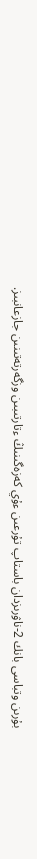بۇرىن وتباسى بانك 2-ناۋرىزدان باستاپ تۇرعىن ءۇي كەزەگىنىڭ ءتارتىبىن وزگەرتەتىنىن جازعانبىز.